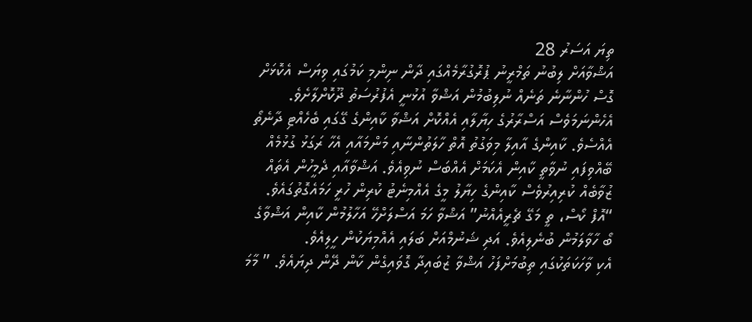ތިޔަ އަސަރު 28
އަޝްވާއަށް ލިބުނު ތަމްރީނު ޕުރޮގުރާމެއްގައި ދާން ނިންމި ކަމުގައި ވިޔަސް އެކޮޅަށް ގޮސް ހުންނާނެ ތަނެއް ނުލިބުމުން އަޝްވާ އުޅުނީ އެފުރުސަތު ދޫކޮށްލާށެވެ. އެހެންނަމަވެސް އަސްރާރުގެ ހިޔާލާއި އެއްކޮށް އަޝްވާ ކާއިންގެ ގޭގައި ބެހެއްޓި ދާނެތޯ އެއްސެވެ. ކާއިންގެ އާއިލާ މިވަގުތު އޮތް ހާލަތުންނާއި މަންމައާއި އެހާ ރަގަޅު ގުޅުމެއް ބޭއްވިފައި ނުވާތީ ކާއިން އެކަމަށް އެއްބަސް ނުވިއެވެ. އަޝްވާއާއި ދެމީހުން އެތައް ޒުވާބެއް ކުރިއިރުވެސް ކާއިންގެ ހިޔާލު މީގެ އެއްމިނެޓު ކުރިން ހުރީ ހަމައެގޮތުގައެވެ.
“އޮފް ކޯސް، ތީ މަގޭ ޗެރީއެއްނު” އަޝްވާ ހަމަ އަސްލަށްހޭ އަހާލުމުން ކާއިން އަޝްވާގެ ބޯ ހާވާލަމުން ބުނެލިއެވެ. އަދި ޝަނުމްއަށް ބަލައި އެއްމިޔަކުން ހީލިއެވެ.
އެކި ވާހަކަތަކުގައި ތިބުމަށްފަހު އަޝްވާ ޒުބައިދާ ގޮވައިގެން ކާން ދޭން ދިޔައެވެ. ” މާމަ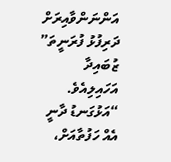އަންނަންވާއިރަށް ދަރިފުޅު ފުރަނީތަ” ޒުބައިދާ އަހައިލިއެވެ.
“އަޅުގަނޑު ދާނީ އެއް ހަފުތާއަށް،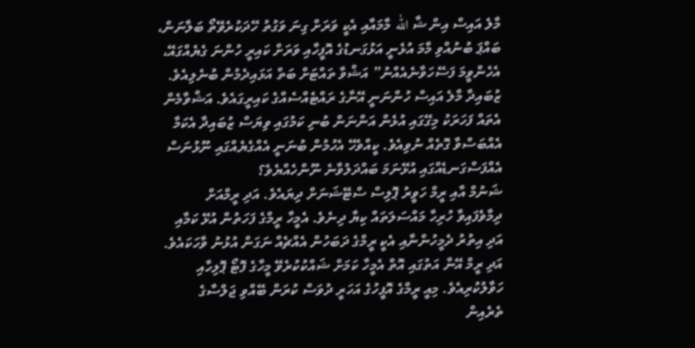މާލެ އައިސް އިން ޝާ الله މާމައާއި އެކީ ވަރަށް ގިނަ ވަގުތު ހޭދަކުރެވޭތޯ ބަލާނަން، ބައްޕަ ބުނުއްވި މާމަ އުޅެނީ އަޅުގަނޑުގެ އޮފީހާއި ވަރަށް ކައިރީ ހުންނަ ގެޔެއްގައޭ، އެހެންވީމަ ފަސޭހަވާނެއެއްނު” އަޝްވާ ތައްޓަށް ބަތް އަޅައިދެމުން ބުނެލިއެވެ. ޒުބައިދާ މާލެ އައިސް ހުންނަނީ އޭނާގެ ރައްޓެއްސެއްގެ ކައިރީގައެވެ. އަޝްވާމެން އެތައް ފަހަރަކު މިގޭގައި އުޅެން އަންނަން ބުނި ކަމުގައި ވިޔަސް ޒުބައިދާ އެކަމާ އެއްބަސްވާ ގޮތެއް ނުވިއެވެ. ކީއްވެހޭ އެހުމުން ބުނަނީ އެއްގެޔެއްގައި ނޫޅުނަސް އެއްފަސްގަނޑެއްގައި އުޅޭނަމަ ބައްދަލުވާނެ ނޫންހެއްޔެވެ؟
ޝަނުމް އާއި ރީމް ހަވީރު ޕޮލިސް ސްޓޭޝަނަށް ދިޔައެވެ. އަދި ރީމްއަށް ދިމާވެފައިވާ ހުރިހާ މައްސަލަތައް ކިޔާ ދިނެވެ. އެމީހާ ރީމްގެ ފަހަތުން އުޅޭ ކަމާއި އަދި އިތުރު ދެމީހުންނާއި އެކީ ރީމްގެ ދަބަހުން އެއްޗެއް ނަގަން އުޅުނު ވާހަކައެވެ. އަދި ރީމް އޭނާ އަތުގައި އޮތް އެމީހާ ކަމަށް ޝައްކުކުރެވޭ މީހާގެ ފޮޓޯ ޕޮލިހާއި ހަވާލުކުރިއެވެ. މިއީ ރީމްގެ އޮފީހުގެ އަހަރީ ދުވަސް ކުރަން ބޭއްވި ޖަލްސާގެ ތެރެއިން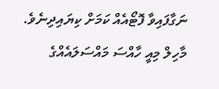ނަގާފައިވާ ފޮޓޯއެއް ކަމަށް ކިޔައިދިނެވެ.
މާހިލް މިއީ ހާއްސަ މައްސަލައެއްގެ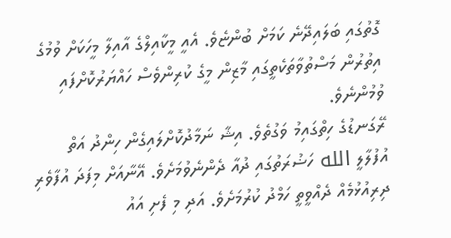ގޮތުގައި ބަލައިދޭނެ ކަމަށް ބުންޏެވެ. އެއީ މީކާއިލްގެ އާއިލާ މީހަކަށް ވުމުގެ އިތުރުން މަސްތުވާތަކެތީގައި މާޒިން މީގެ ކުރިންވެސް ހައްޔަރުކޮށްފައި ވުމުންނެވެ.
ރޭގަނޑުގެ ހިތްގައިމު ވަގުތެވެ. އިޝާ ނަމާދުކޮށްލައިގެން ހިންދު އަތް އުފުލާލީ الله ހަޟުރަތުގައި ދުއާ ދެންނެވުމަށެވެ. އޭނާއަށް މިފަދަ އުފާވެރި ދިރިއުޅުމެއް ދެއްވީތީ ހަމްދު ކުރުމަށެވެ. އަދި މި ފެށި އައު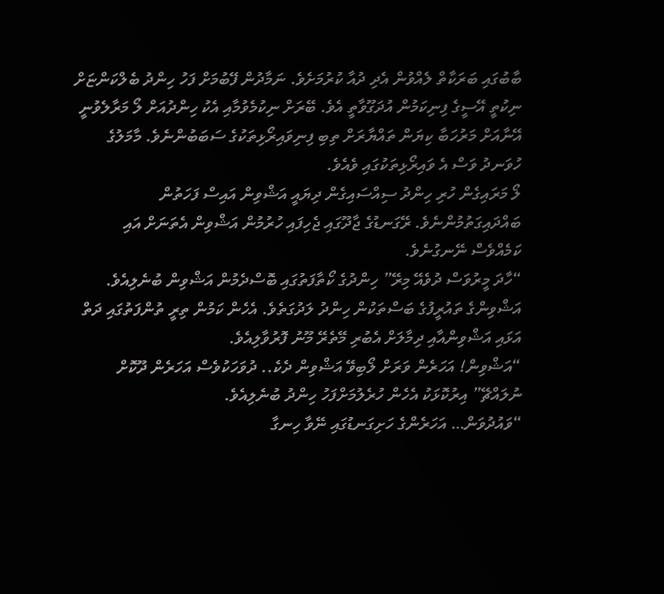ބާބުގައި ބަރަކާތް ލެއްވުން އެދި ދުއާ ކުރުމަށެވެ. ނަމާދުން ފޭބުމަށް ފަހު ހިންދު ބެލްކަންޏަށް ނިކުތީ އޭސީގެ ފިނިކަމުން އުދަގޫވާތީ އެވެ. ބޭރަށް ނިކުމެވުމާއި އެކު ހިންދުއަށް ލޯ މަރާލެވުނީ އޭނާއަށް މަރުހަބާ ކިޔަން ތައްޔާރަށް ތިބި ފިނިވައިރޯޅިތަކުގެ ސަބަބުންނެވެ. މާމަލުގެ ހުވަނދު ވަސް އެ ވައިރޯޅިތަކުގައި ވެއެވެ.
ލޯ މަރައިގެން ހުރި ހިންދު ސިއްސައިގެން ދިޔައީ އަޝްވިން އައިސް ފަހަތުން ބައްދައިގަތުމުންނެވެ. ރޭގަނޑުގެ ޖާދޫގައި ޖެހިފައި ހުރުމުން އަޝްވިން އެތަނަށް އައި ކަމެއްވެސް ނޭނގުނެވެ.
“ހާދަ މީރުވަސް ދުވެއޭ މިރޭ” ހިންދުގެ ކޯތާފަތުގައި ބޮސްދެމުން އަޝްވިން ބުނެލިއެވެ.
އަޝްވިންގެ ތައުރީފުގެ ބަސްތަކުން ހިންދު ލަދުގަތެވެ. އެހެން ކަމުން ތިރީ ތުންފަތުގައި ދަތް އަޅައި އަޝްވިންއާއި ދިމާލަށް އެބުރި މޭތެރޭ މޫނު ފޮރުވާލިއެވެ.
“އަޝްވިން! އަހަރެން ވަރަށް ލޯބިވޭ އަޝްވިން ދެކެ.. ދުވަހަކުވެސް އަހަރެން ދޫކޮށް ނުލައްޗޭ” އިރުކޮޅަކު އެހެން ހުރެލުމަށްފަހު ހިންދު ބުނެލިއެވެ.
“ވައުދުވަން… އަހަރެންގެ ހަށިގަނޑުގައި ނޭވާ ހިނގާ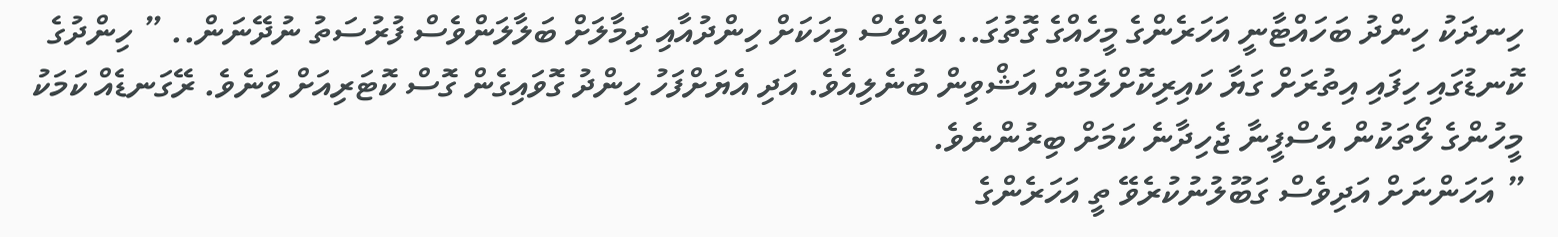ހިނދަކު ހިންދު ބަހައްޓާނީ އަހަރެންގެ މީހެއްގެ ގޮތުގަ.. އެއްވެސް މީހަކަށް ހިންދުއާއި ދިމާލަށް ބަލާލަންވެސް ފުރުސަތު ނުދޭނަން.. ” ހިންދުގެ ކޮނޑުގައި ހިފައި އިތުރަށް ގަޔާ ކައިރިކޮށްލަމުން އަޝްވިން ބުނެލިއެވެ. އަދި އެޔަށްފަހު ހިންދު ގޮވައިގެން ގޮސް ކޮޓަރިއަށް ވަނެވެ. ރޭގަނޑެއް ކަމަކު މީހުންގެ ލޯތަކުން އެސްފީނާ ޖެހިދާނެ ކަމަށް ބިރުންނެވެ.
” އަހަންނަށް އަދިވެސް ގަބޫލުނުކުރެވޭ ތީ އަހަރެންގެ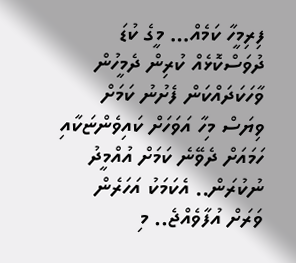ފިރިމީހާ ކަމެއް… މީގެ ކުޑަ ދުވަސްކޮޅެއް ކުރިން ދެމީހުން ވާހަކަދައްކަން ފެށުނު ކަމަށް ވިޔަސް މިހާ އަވަހަށް ކައިވެންޏަކާއި ހަމައަށް ދެވޭނެ ކަމަށް އުއްމީދު ނުކުރަން.. އެކަމަކު އަހަރެން ވަރަށް އުފާވެއްޖެ.. މި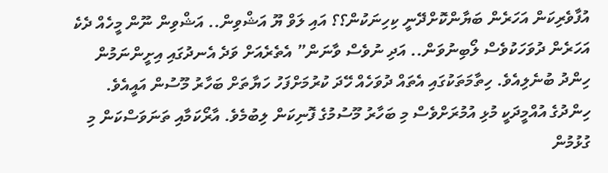އުފާވެރިކަން އަހަރެން ބަޔާންކޮށްދޭނީ ކިހިނަކުން؟؟ އައި ލަވް ޔޫ އަޝްވިން.. އަޝްވިން ނޫން މީހެއް ދެކެ އަހަރެން ދުވަހަކުވެސް ލޯބިނުވަން.. އަދި ނުވެސް ވާނަން” އެތެރެއަށް ވަދެ އެނދުގައި އިށީންނަމުން ހިންދު ބުނެލިއެވެ. ހިތާމަތަކުގައި އެތައް ދުވަހެއް ހޭދަ ކުރުމަށްފަހު ހަޔާތަށް ބަހާރު މޫސުން އައީއެވެ. ހިންދުގެ އުއްމީދަކީ މުޅި އުމުރަށްވެސް މި ބަހާރު މޫސުމުގެ ފޮނިކަން ލިބުމެވެ. އާރޯކަމާއި ތަނަވަސްކަން މި ގުޅުމުން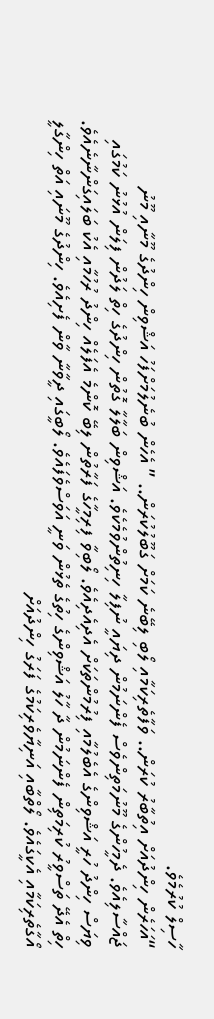ހާސިލް ކުރުމެވެ.
“އަހަރެން ހިންދުއަށް އިތުބާރު ކުރަން.. ވަފާތެރިކަމާއި ލޯބި ލިބޭނެ ކަމަށް ގަބޫލުކުރަން.. ” އެހެން ބުނެލުމަށްފަހު އަޝްވިން ހިންދުގެ މޫނާއި މޫނު ޖައްސާލިއެވެ. ދެމީހުންގެ މޫނުމަތިންވެސް ފެންނަމުން ދިޔައީ ނުފިލާ ހިނިތުންވުމެކެވެ. އަޝްވިން ބަލާލާ ގޮތުން ހިންދުގެ ހިތް ލަދުން ފިލަން އުޅުނު ކަމުގައި ވިޔަސް ހިންދު ހުރީ އަޝްވިންގެ އެބެލުމާއި ފިރުމުންތަކަށް އެދިއެދިއެވެ. ލޯބިވާ ފިރިމީހާގެ ފަރާތުން ލިބޭ ކޮންމެ އެފަލެއް ހިންދު ރުހުމާއި އެކު ބަލައިގަންނާނެއެވެ.
ހިތް އެދޭ ތަސްވީރު ކުރިމަތިން ފެންނަމުން ދާ ހާލު އަޝްވިންގެ ހިތުގެ ތެޅުން ވަނީ އަވަސްވެފައެވެ. ލޯބީގައި ދީވާނާ ވާން ފެށިއެވެ. ހިންދުގެ މޫނައި އަތް ހިންގާލީ އޯގާތެރިކަމާއި އެކީގައެވެ. ލޯތްބާއި އަނިޔާވެރިކަމުގެ ފަރަގު ހިންދުއަށް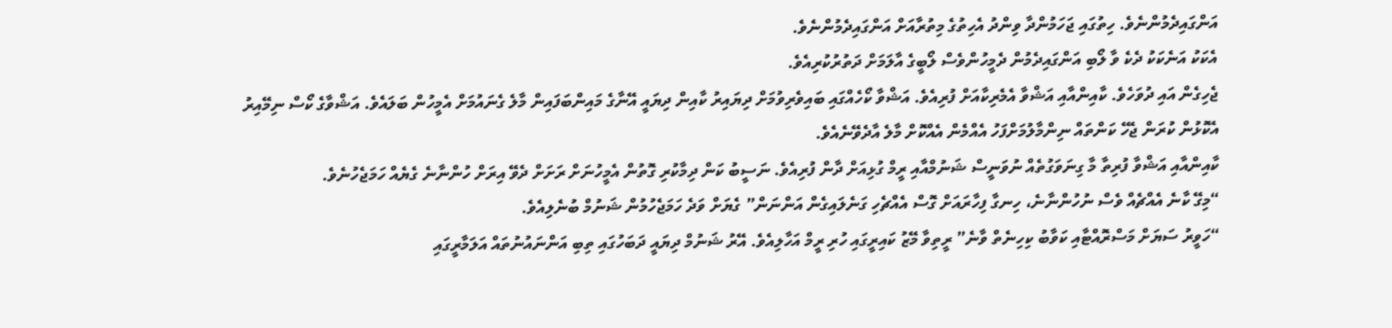އަންގައިދެމުންނެވެ. ހިތުގައި ޖަހަމުންދާ ވިންދު އެހިތުގެ މިތުރާއަށް އަންގައިދެމުންނެވެ.
އެކަކު އަނެކަކު ދެކެ ވާ ލޯބި އަންގައިދެމުން ދެމީހުންވެސް ލޯބީގެ އާލަމަށް ދަތުރުކުރިއެވެ.
ޖެހިގެން އައި ދުވަހެވެ. ކާއިންއާއި އަޝްވާ އެމެރިކާއަށް ފުރިއެވެ. އަޝްވާ ކޯހެއްގައި ބައިވެރިވުމަށް ދިޔައިރު ކާއިން ދިޔައީ އޭނާގެ މައިންބަފައިން މާލެ ގެނައުމަށް އެމީހުން ބަލައެވެ. އަޝްވާގެ ކޯސް ނިމޭއިރު އެކޮޅުން ކުރަން ޖެހޭ ކަންތައް ނިންމާލުމަށްފަހު އެއްމެން އެއްކޮށް މާލެ އާދެވޭނެއެވެ.
ކާއިންއާއި އަޝްވާ ފުރިތާ މާ ގިނަވަގުތެއް ނުވަނީސް ޝަނުމްއާއި ރީމް ގުޅިއަށް ދާން ފުރިއެވެ. ނަސީބު ކަން ދިމާކުރި ގޮތުން އެމީހުނަށް ރަށަށް ދެވޭ އިރަށް ހުންނާނެ ގެޔެއް ހަމަޖެހުނެވެ.
“މިގޭ ކާނެ އެއްޗެއް ވެސް ނުހުންނާނެ، ހިނގާ ފިހާރައަށް ގޮސް އެއްޗެހި ގަނެލައިގެން އަންނަން” ގެޔަށް ވަދެ ހަމަޖެހުމުން ޝަނުމް ބުނެލިއެވެ.
“ހަވީރު ސަޔަށް މަސްރޮއްޓާއި ކަވާބު ކިހިނެތް ވާނެ” ރީތިވާ މޭޒު ކައިރީގައި ހުރި ރީމް އަހާލިއެވެ. އޭރު ޝަނުމް ދިޔައީ ދަބަހުގައި ތިބި އަންނައުނުތައް އަލަމާރީގައި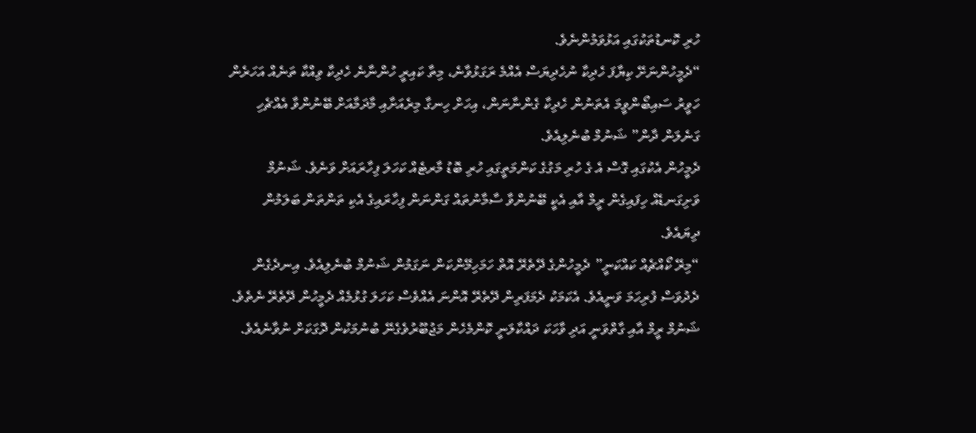ހުރި ކޮނޑުތަކުގައި އަޅުވަމުންނެވެ.
“ދެމީހުންނަށޭ ކިޔާފަ ހެދިކާ ނުހެދިޔަސް އެއްމެ ރަގަޅުވާނެ، މިތާ ކައިރީ ހުންނާނެ ހެދިކާ ވިއްކާ ތަނެއް އަހަރެން ހަވީރު ސައިބޯންވީމަ އެތަނުން ހެދިކާ ގެންނާނަން، އިހަށް ހިނގާ މިރެއަށާއި މާދަމާއަށް ބޭނުންވާ އެއްޗެހި ގަނެލަން ދާން” ޝަނުމް ބުނެލިއެވެ.
ދެމީހުން އެކުގައި ގޮސް އެ ގެ ހުރި މަގުގެ ކަންމަތީގައި ހުރި ބޮޑު މާރޓެއް ކަހަލަ ފިހާރައަށް ވަނެވެ. ޝަނުމް ވަށިގަނޑެއް ހިފައިގެން ރީމް އާއި އެކީ ބޭނުންވާ ސާމާނުތައް ގަންނަން ފިހާރައިގެ އެކި ތަންތަން ބަލަމުން ދިޔައެވެ.
“މިރޭ ކޯއްޗެއް ކައްކަނީ” ދެމީހުންގެ ދޭތެރޭ އޮތް ހަމަހިމޭންކަން ނަގަމުން ޝަނުމް ބުނެލިއެވެ. އިނދެގެން ދެދުވަސް ފުރިހަމަ ވަނީއެވެ. އެކަމަކު ދެމަފަރިން ދޭތެރޭ އޮންނަ އެއްވެސް ކަހަލަ ގުޅުމެއް ދެމީހުން ދޭތެރޭ ނެތެވެ. ޝަނުމް ރީމް އާއި ގާތްވަނީ އަދި ވާހަކަ ދައްކާލަނީ ކޮންމެހެން މަޖުބޫރުވެގެނޭ ބުނުމަކުން ދޮގަކަށް ނުވާނެއެވެ.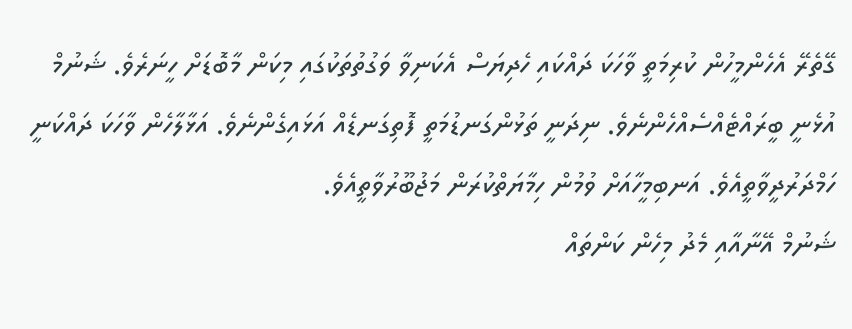ގޭތެރޭ އެހެންމީހުން ކުރިމަތީ ވާހަކަ ދައްކައި ހެދިޔަސް އެކަނިވާ ވަގުތުތަކުގައި މިކަން މާބޮޑަށް ހީނަރެވެ. ޝަނުމް އުޅެނީ ބީރައްޓެއްސެއްހެންނެވެ. ނިދަނީ ތަޅުންގަނޑުމަތީ ފޮތިގަނޑެއް އަޅައިގެންނެވެ. އަޅާލާހެން ވާހަކަ ދައްކަނީ ހަމްދަރުދީވާތީއެވެ. އަނބިމީހާއަށް ވުމުން ހިމާޔަތްކުރަން މަޖުބޫރުވާތީއެވެ.
ޝަނުމް އޭނާއާއި މެދު މިހެން ކަންތައް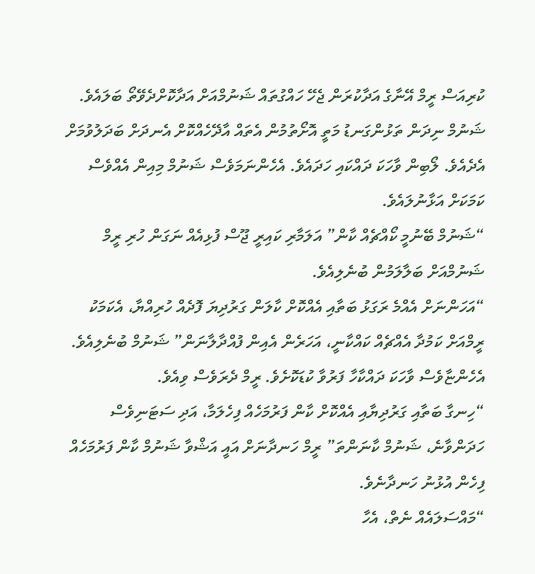ކުރިއަސް ރީމް އޭނާގެ އަދާކުރަން ޖެހޭ ހައްގުތައް ޝަނުމްއަށް އަދާކޮށްދެވޭތޯ ބަލައެވެ. ޝަނުމް ނިދަން ތަޅުންގަނޑު މަތީ އޮށޯތުމުން އެތައް އާދޭހެއްކޮށް އެނދަށް ބަދަލުވުމަށް އެދެއެވެ. ލޯބިން ވާހަކަ ދައްކައި ހަދައެވެ. އެހެންނަމަވެސް ޝަނުމް މިއިން އެއްވެސް ކަމަކަށް އަޅާނުލައެވެ.
“ޝަނުމް ބޭނުމީ ކޯއްޗެއް ކާން” އަލަމާރި ކައިރީ ޖޫސް ފުޅިއެއް ނަގަން ހުރި ރީމް ޝަނުމްއަށް ބަލާލަމުން ބުނެލިއެވެ.
“އަހަންނަށް އެއްމެ ރަގަޅު ބަތާއި އެއްކޮށް ކާލަން ގަރުދިޔަ ފޮދެއް ހުރިއްޔާ، އެކަމަކު ރީމްއަށް ކަމުދާ އެއްޗެއް ކައްކާނީ، އަހަރެން އެއިން ފުއްދާލާނަން” ޝަނުމް ބުނެލިއެވެ. އެހެންޏާވެސް ވާހަކަ ދައްކާހާ ފަރުވާ ކުޑަކޮށެވެ. ރީމް ދެރަވެސް ވިއެވެ.
“ހިނގާ ބަތާއި ގަރުދިޔާއި އެއްކޮށް ކާން ފަރުމަހެއް ފިހެލަމާ، އަދި ސަޓަނިވެސް ހަދަންވާނެ، ޝަނުމް ކާނަންތަ” ރީމް ހަނދާނަށް އައީ އަޝްވާ ޝަނުމް ކާން ފަރުމަހެއް ފިހެން އުޅުނު ހަނދާނެވެ.
“މައްސަލައެއް ނެތް، އެހާ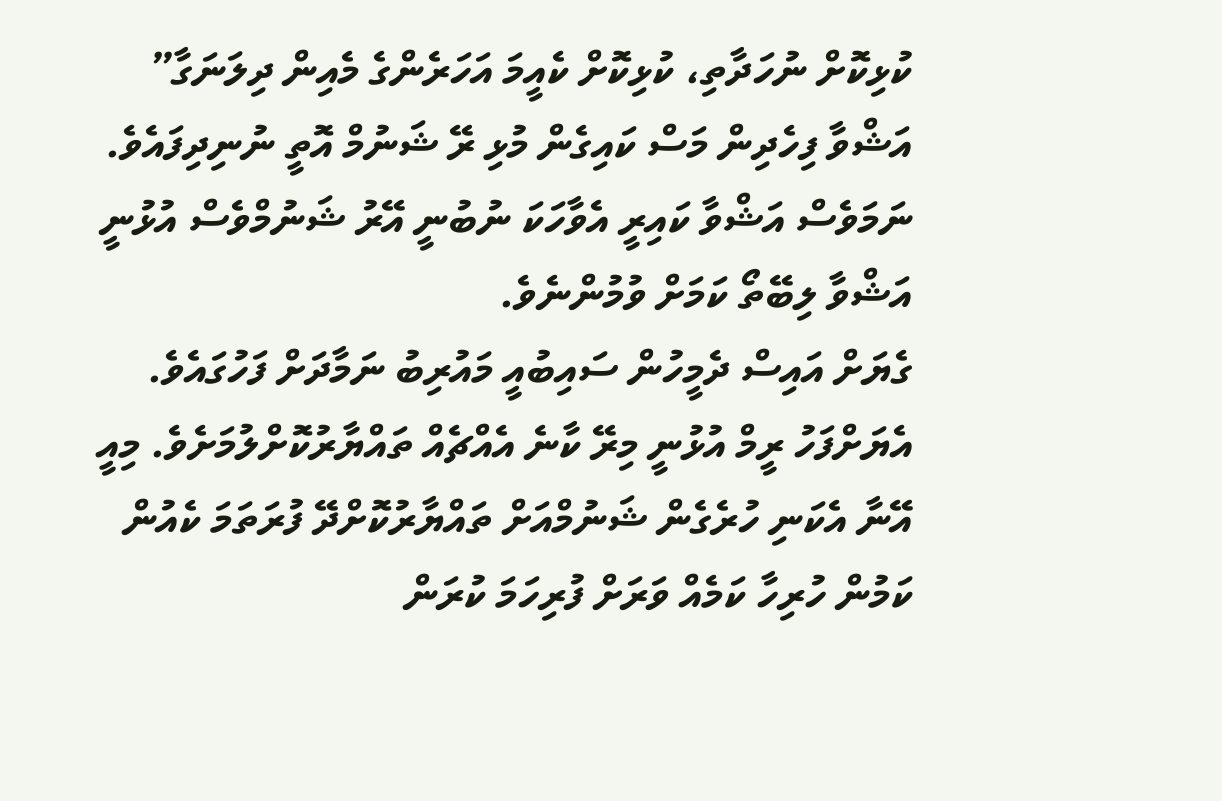ކުޅިކޮށް ނުހަދާތި، ކުޅިކޮށް ކެއީމަ އަހަރެންގެ މެއިން ދިލަނަގާ” އަޝްވާ ފިހެދިން މަސް ކައިގެން މުޅި ރޭ ޝަނުމް އޮތީ ނުނިދިފައެވެ. ނަމަވެސް އަޝްވާ ކައިރީ އެވާހަކަ ނުބުނީ އޭރު ޝަނުމްވެސް އުޅުނީ އަޝްވާ ލިބޭތޯ ކަމަށް ވުމުންނެވެ.
ގެޔަށް އައިސް ދެމީހުން ސައިބުއީ މައުރިބު ނަމާދަށް ފަހުގައެވެ. އެޔަށްފަހު ރީމް އުޅުނީ މިރޭ ކާނެ އެއްޗެއް ތައްޔާރުކޮށްލުމަށެވެ. މިއީ އޭނާ އެކަނި ހުރެގެން ޝަނުމްއަށް ތައްޔާރުކޮށްދޭ ފުރަތަމަ ކެއުން ކަމުން ހުރިހާ ކަމެއް ވަރަށް ފުރިހަމަ ކުރަން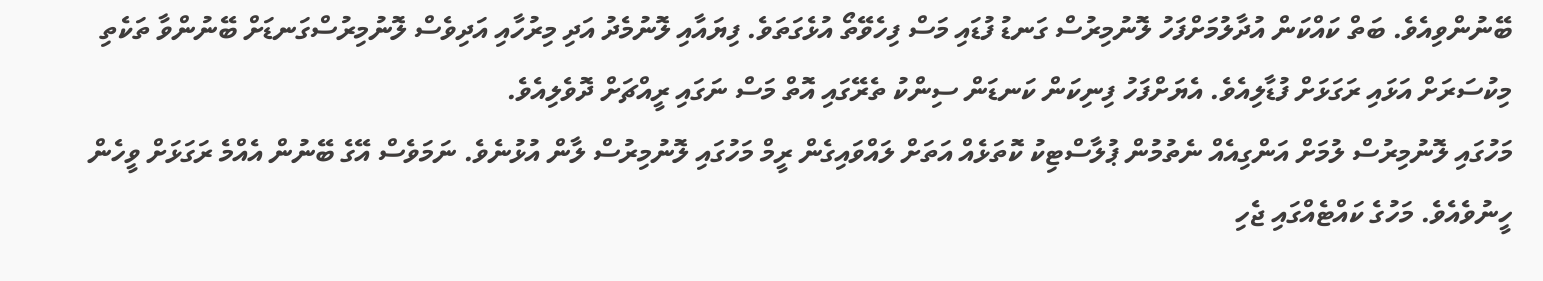ބޭނުންވިއެވެ. ބަތް ކައްކަން އުދާލުމަށްފަހު ލޮނުމިރުސް ގަނޑު ފުޑައި މަސް ފިހެވޭތޯ އުޅެގަތަވެ. ފިޔައާއި ލޮނުމެދު އަދި މިރުހާއި އަދިވެސް ލޮނުމިރުސްގަނޑަށް ބޭނުންވާ ތަކެތި މިކުސަރަށް އަޅައި ރަގަޅަށް ފުޑާލިއެވެ. އެޔަށްފަހު ފިނިކަން ކަނޑަން ސިންކު ތެރޭގައި އޮތް މަސް ނަގައި ރީއްޗަށް ދޮވެލިއެވެ.
މަހުގައި ލޮނުމިރުސް ލުމަށް އަންގިއެއް ނެތުމުން ޕުލާސްޓިކު ކޮތަޅެއް އަތަށް ލައްވައިގެން ރީމް މަހުގައި ލޮނުމިރުސް ލާން އުޅުނެވެ. ނަމަވެސް އޭގެ ބޭނުން އެއްމެ ރަގަޅަށް ވީހެން ހީނުވެއެވެ. މަހުގެ ކައްޓެއްގައި ޖެހި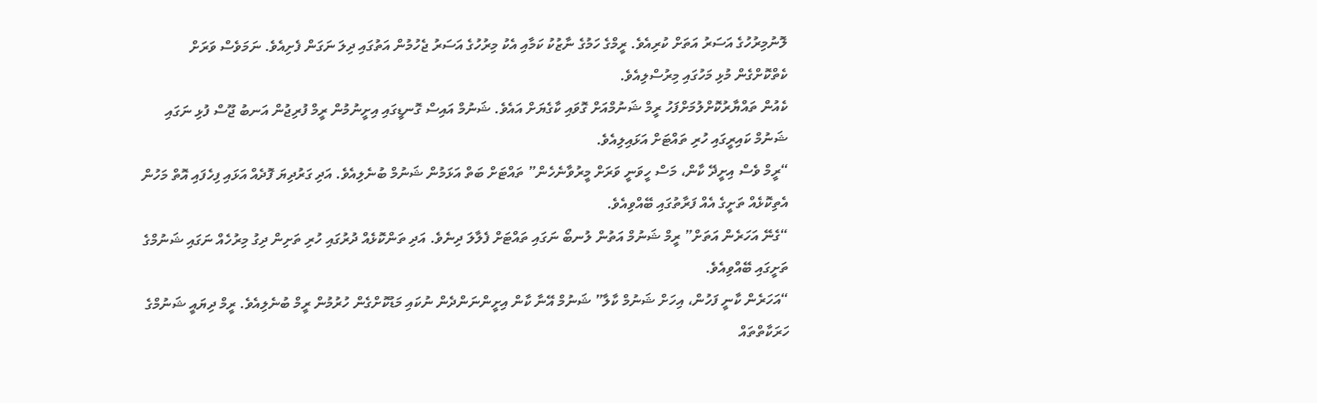ލޮނުމިރުހުގެ އަސަރު އަތަށް ކުރިއެވެ. ރީމްގެ ހަމުގެ ނާޒުކު ކަމާއި އެކު މިރުހުގެ އަސަރު ޖެހުމުން އަތުގައި ދިލަ ނަގަން ފެށިއެވެ. ނަމަވެސް ވަރަށް ކެތްކޮށްގެން މުޅި މަހުގައި މިރުސްލިއެވެ.
ކެއުން ތައްޔާރުކޮށްލުމަށްފަހު ރީމް ޝަނުމްއަށް ގޮވައި ކާގެޔަށް އައެވެ. ޝަނުމް އައިސް ގޮނޑީގައި އިށީނުމުން ރީމް ފުރިޖުން އަނބު ޖޫސް ފުޅި ނަގައި ޝަނުމް ކައިރީގައި ހުރި ތައްޓަށް އަޅައިލިއެވެ.
“ރީމް ވެސް އިށީދޭ ކާން، މަސް ހީވަނީ ވަރަށް މީރުވާނެހެން” ތައްޓަށް ބަތް އަޅަމުން ޝަނުމް ބުނެލިއެވެ. އަދި ގަރުދިޔަ ފޮދެއް އަޅައި ފިހެފައި އޮތް މަހުން އެތިކޮޅެއް ތަށީގެ އެއް ފަރާތުގައި ބޭއްވިއެވެ.
“ގެނޭ އަހަރެން އަތަށް” ރީމް ޝަނުމް އަތުން ލުނބޯ ނަގައި ތައްޓަށް ފެލާލަ ދިނެވެ. އަދި ތަންކޮޅެއް ދުރުގައި ހުރި ތަށިން ދިގު މިރުހެއް ނަގައި ޝަނުމްގެ ތަށީގައި ބޭއްވިއެވެ.
“އަހަރެން ކާނީ ފަހުން، އިހަށް ޝަނުމް ކާލާ” ޝަނުމް އޭނާ ކާން އިށީންނަންދެން ނުކައި މަޑުކޮށްގެން ހުރުމުން ރީމް ބުނެލިއެވެ. ރީމް ދިޔައީ ޝަނުމްގެ ހަރަކާތްތައް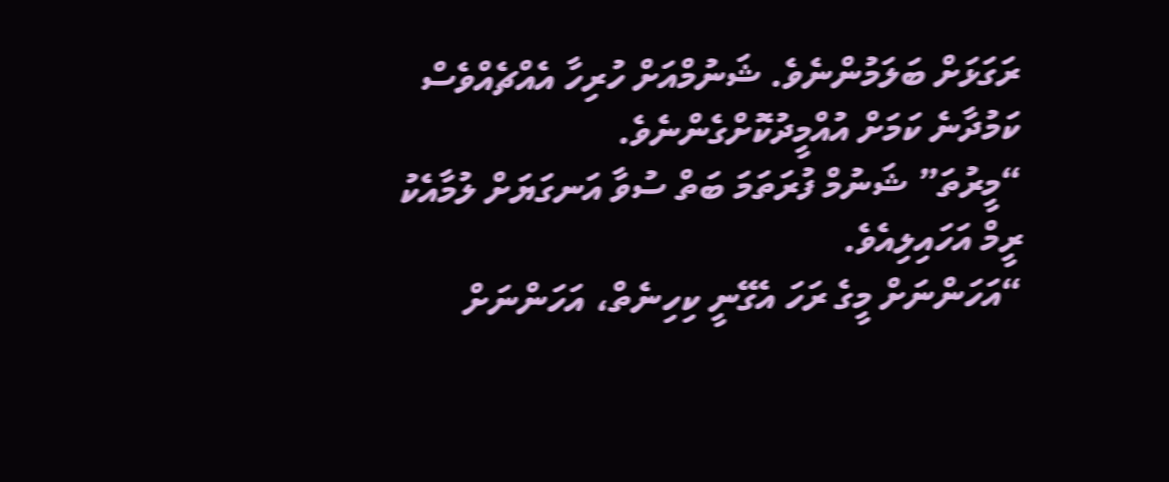ރަގަޅަށް ބަލަމުންނެވެ. ޝަނުމްއަށް ހުރިހާ އެއްޗެއްވެސް ކަމުދާނެ ކަމަށް އުއްމީދުކޮށްގެންނެވެ.
“މީރުތަ” ޝަނުމް ފުރަތަމަ ބަތް ސުވާ އަނގަޔަށް ލުމާއެކު ރީމް އަހައިލިއެވެ.
“އަހަންނަށް މީގެ ރަހަ އެގޭނީ ކިހިނެތް، އަހަންނަށް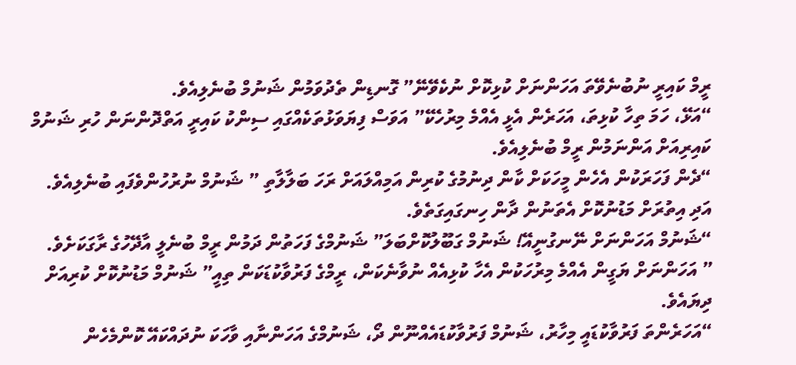ރީމް ކައިރީ ނުބުނެވޭތަ އަހަންނަށް ކުޅިކޮށް ނުކެވޭނޭ” ގޮނޑިން ތެދުވަމުން ޝަނުމް ބުނެލިއެވެ.
“އަޅޭ، ހަމަ ތިހާ ކުޅިތަ، އަހަރެން އެޅީ އެއްމެ މިރުހެކޭ” އަވަސް ފިޔަވަޅުތަކެއްގައި ސިންކު ކައިރީ އަތްދޮންނަން ހުރި ޝަނުމް ކައިރިއަށް އަންނަމުން ރީމް ބުނެލިއެވެ.
“ދެން ފަހަރަކުން އެހެން މީހަކަށް ކާން ދިނުމުގެ ކުރިން އަމިއްލައަށް ރަހަ ބަލާލާތި ” ޝަނުމް ނުރުހުންވެފައި ބުނެލިއެވެ. އަދި އިތުރަށް މަޑުނުކޮށް އެތަނުން ދާން ހިނގައިގަތެވެ.
“ޝަނުމް އަހަންނަށް ނޭނގުނީއޭ! ޝަނުމް ގަބޫލުކޮށްބަލަ” ޝަނުމްގެ ފަހަތުން ދަމުން ރީމް ބުނެލީ އާދޭހުގެ ރާގަކަށެވެ.
” އަހަންނަށް ޔަގީން އެއްމެ މިރުހަކުން އެހާ ކުޅިއެއް ނުވާނެކަން، ރީމްގެ ފަރުވާކުޑަކަން ތިއީ” ޝަނުމް މަޑުނުކޮށް ކުރިއަށް ދިޔައެވެ.
“އަހަރެންތަ ފަރުވާކުޑައީ މިހާރު، ޝަނުމް ފަރުވާކުޑައެއްނޫން ދޯ، ޝަނުމްގެ އަހަންނާއި ވާހަކަ ނުދައްކައޭ ކޮންމެހެން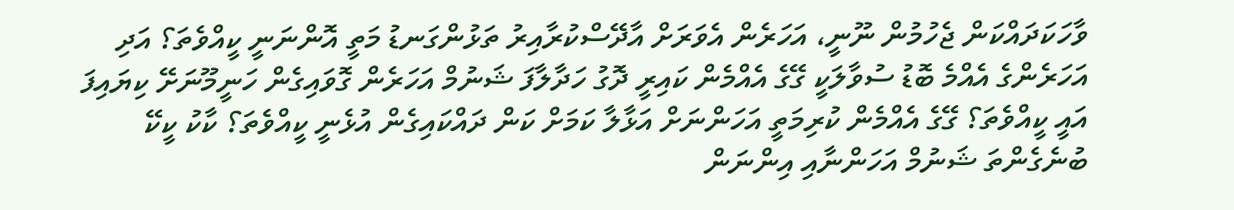ވާހަކަދައްކަން ޖެހުމުން ނޫނީ، އަހަރެން އެވަރަށް އާދޭސްކުރާއިރު ތަޅުންގަނޑު މަތީ އޮންނަނީ ކީއްވެތަ؟ އަދި އަހަރެންގެ އެއްމެ ބޮޑު ސުވާލަކީ ގޭގެ އެއްމެން ކައިރީ ދޮގު ހަދާލާފަ ޝަނުމް އަހަރެން ގޮވައިގެން ހަނީމޫނަށޭ ކިޔައިފަ އައީ ކީއްވެތަ؟ ގޭގެ އެއްމެން ކުރިމަތީ އަހަންނަށް އަޅާލާ ކަމަށް ކަން ދައްކައިގެން އުޅެނީ ކީއްވެތަ؟ ކާކު ކީކޭ ބުނެގެންތަ ޝަނުމް އަހަންނާއި އިންނަން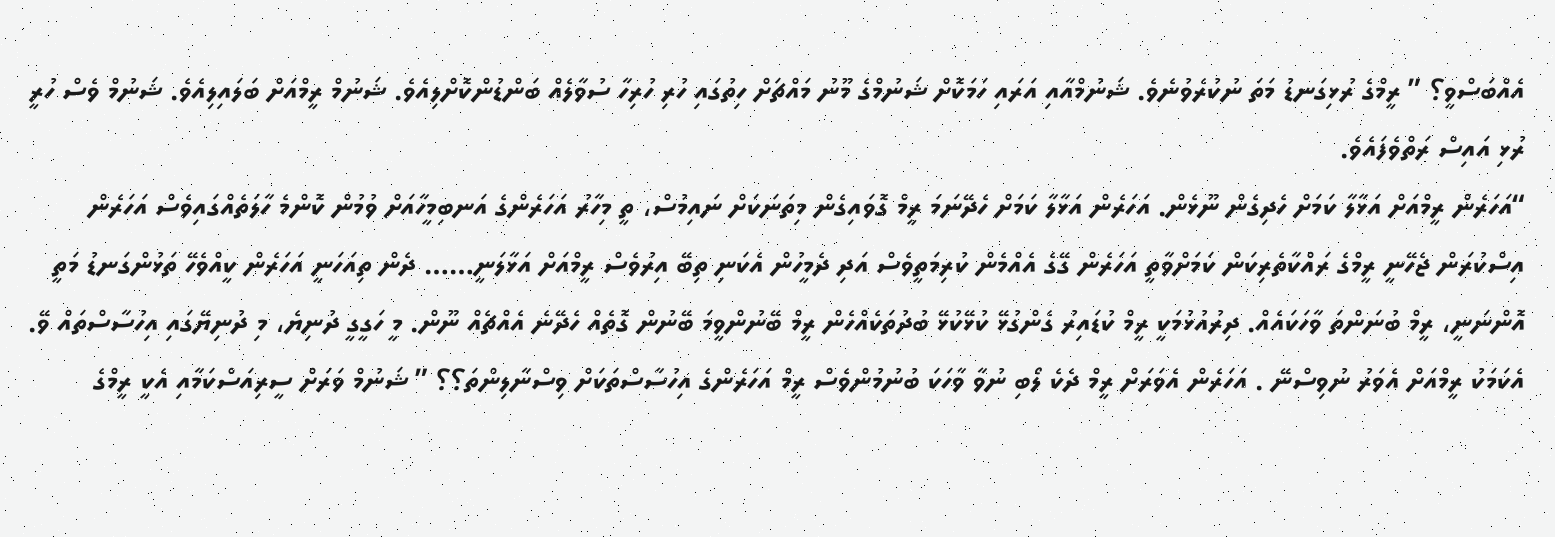އެއްބަސްވީ؟ ” ރީމްގެ ރުޅިގަނޑު މަތަ ނުކުރެވުނެވެ. ޝަނުމްއާއި އަރައި ހަމަކޮށް ޝަނުމްގެ މޫނު މައްޗަށް ހިތުގައި ހުރި ހުރިހާ ސުވާލެއް ބަންޑުންކޮށްލިއެވެ. ޝަނުމް ރީމްއަށް ބަލައިލިއެވެ. ޝަނުމް ވެސް ހުރީ ރުޅި އައިސް ރަތްވެފައެވެ.
“އަހަރެން ރީމްއަށް އަޅާލާ ކަމަށް ހެދިގެން ނޫޅެން. އަހަރެން އަޅާލާ ކަމަށް ހެދޭނަމަ ރީމް ގޮވައިގެން މިތަނަކަށް ނައިމުސް، ތީ މިހާރު އަހަރެންގެ އަނބިމީހާއަށް ވުމުން ކޮންމެ ހާލަތެއްގައިވެސް އަހަރެން އިސްކުރަން ޖެހޭނީ ރީމްގެ ރައްކާތެރިކަން ކަމަށްވާތީ އަހަރެން ގޭގެ އެއްމެން ކުރިމަތީވެސް އަދި ދެމީހުން އެކަނި ތިބޭ އިރުވެސް ރީމްއަށް އަޅާލަނީ…… ދެން ތިއަހަނީ އަހަރެން ކީއްވެހޭ ތަޅުންގަނޑު މަތީ އޮންނަނީ، ރީމް ބުނަންތަ ވާހަކައެއް. ދިރުއުޅުމަކީ ރީމް ކުޑައިރު ގެންގުޅޭ ކުޅޭކުޅޭ ބުދުތަކެއްހެން ރީމް ބޭނުންވީމަ ބޭނުން ގޮތެއް ހެދޭނެ އެއްޗެއް ނޫން. މީ ހަގީގީ ދުނިޔެ، މި ދުނިޔޭގައި އިހުސާސްތައް ވޭ. އެކަމަކު ރީމްއަށް އެވަރު ނުވިސްނޭ . އަހަރެން އެވަރަށް ރީމް ދެކެ ލޯބި ނުވާ ވާހަކަ ބުނުމުންވެސް ރީމް އަހަރެންގެ އިހުސާސްތަކަށް ވިސްނާލިންތަ؟؟ ” ޝަނުމް ވަރަށް ސީރިއަސްކަމާއި އެކީ ރީމްގެ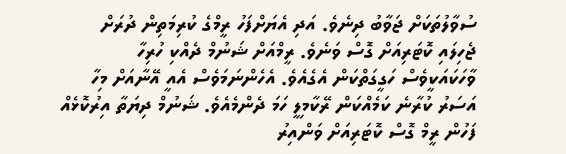ސުވާލުތަކަށް ޖަވާބު ދިނެވެ. އަދި އެޔަށްފަހު ރީމްގެ ކުރިމަތިން ދުރަށް ޖެހިލައި ކޮޓަރިއަށް ގޮސް ވަނެވެ. ރީމްއަށް ޝަނުމް ދެއްކި ހުރިހާ ވާހަކައަކީވެސް ހަގީގަތްކަން އެގެއެވެ. އެހެންނަމަވެސް އެއީ އޭނާއަށް މިހާ އަސަރު ކުރާނެ ކަމެއްކަން ރޭކާމިލީ ހަމަ ދެންމެއެވެ. ޝަނުމް ދިޔަތާ އިރުކޮޅެއް ފަހުން ރީމް ގޮސް ކޮޓަރިއަށް ވަންއިރު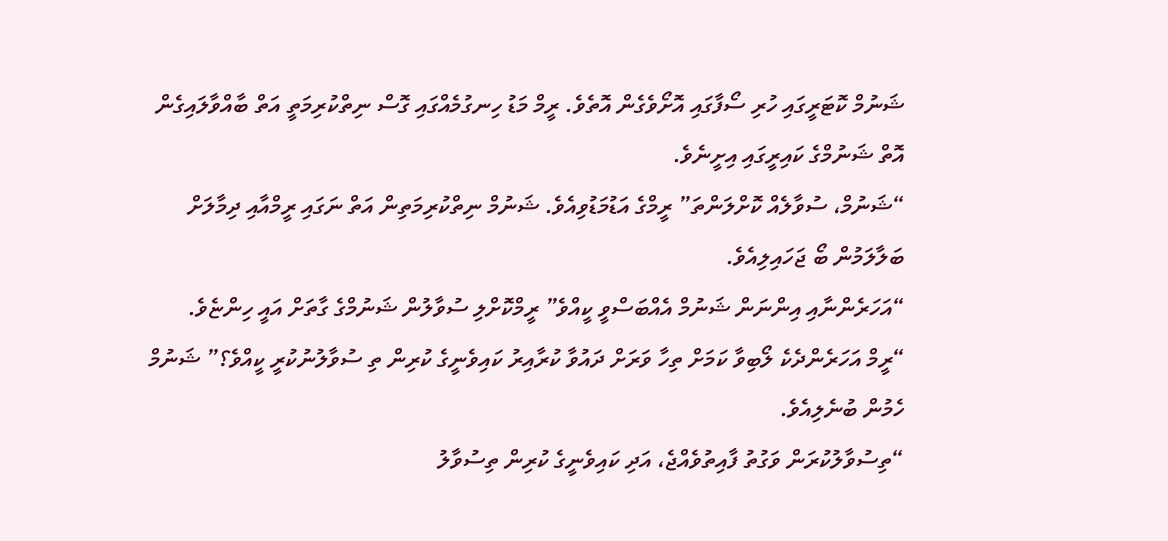ޝަނުމް ކޮޓަރީގައި ހުރި ސޯފާގައި އޮށޯވެގެން އޮތެވެ. ރީމް މަޑު ހިނގުމެއްގައި ގޮސް ނިތްކުރިމަތީ އަތް ބާއްވާލައިގެން އޮތް ޝަނުމްގެ ކައިރީގައި އިށީނެވެ.
“ޝަނުމް، ސުވާލެއް ކޮށްލަންތަ” ރީމްގެ އަޑުމަޑުވިއެވެ. ޝަނުމް ނިތްކުރިމަތިން އަތް ނަގައި ރީމްއާއި ދިމާލަށް ބަލާލަމުން ބޯ ޖަހައިލިއެވެ.
“އަހަރެންނާއި އިންނަން ޝަނުމް އެއްބަސްވީ ކީއްވެ” ރީމްކޮށްލި ސުވާލުން ޝަނުމްގެ ގާތަށް އައީ ހިންޏެވެ.
“ރީމް އަހަރެންދެކެ ލޯބިވާ ކަމަށް ތިހާ ވަރަށް ދައުވާ ކުރާއިރު ކައިވެނީގެ ކުރިން ތި ސުވާލުނުކުރީ ކީއްވެ؟” ޝަނުމް ހެމުން ބުނެލިއެވެ.
“ތިސުވާލުކުރަން ވަގުތު ފާއިތުވެއްޖެ، އަދި ކައިވެނީގެ ކުރިން ތިސުވާލު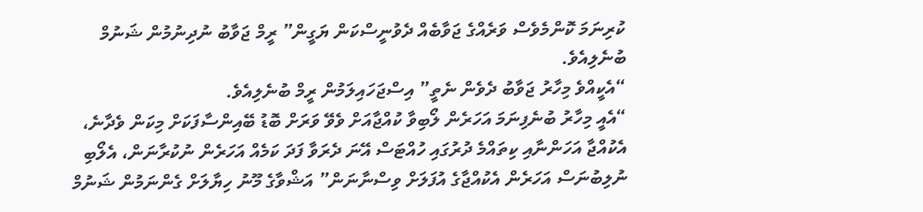ކުރިނަމަ ކޮންމެވެސް ވަރެއްގެ ޖަވާބެއް ދެވުނީސްކަން ޔަގީން” ރީމް ޖަވާބު ނުދިނުމުން ޝަނުމް ބުނެލިއެވެ.
“އެކީއްވެ މިހާރު ޖަވާބު ދެވެން ނެތީ” އިސްޖަހައިލަމުން ރީމް ބުނެލިއެވެ.
“އެއީ މިހާރު ބުނެފިނަމަ އަހަރެން ލޯބިވާ ކުއްޖާއަށް ވެވޭ ވަރަށް ބޮޑު ބޭއިންސާފަކަށް މިކަން ވެދާނެ، އެކުއްޖާ އަހަންނާއި ކިތައްމެ ދުރުގައި ހުއްޓަސް އޭނަ ދެރަވާ ފަދަ ކަމެއް އަހަރެން ނުކުރާނަން، އެލޯބި ނުލިބުނަސް އަހަރެން އެކުއްޖާގެ އުފަލަށް ވިސްނާނަން” އަޝްވާގެ މޫނު ހިޔާލަށް ގެންނަމުން ޝަނުމް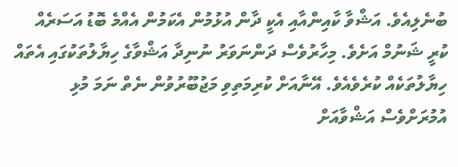ބުނެލިއެވެ. އަޝްވާ ކާއިންއާއި އެކީ ދާން އުޅުމުން އެކަމުން އެއްމެ ބޮޑު އަސަރެއް ކުރީ ޝަނުމް އަށެވެ. މިހާރުވެސް ދަންނަވަރު ނުނިދާ އަޝްވާގެ ހިޔާލުތަކުގައި އެތައް ހިޔާލުތަކެއް ކުރެވެއެވެ. އޭނާއަށް ކުރިމަތިވި މަޖުބޫރުވުން ނެތް ނަމަ މުޅި އުމުރަށްވެސް އަޝްވާއަށް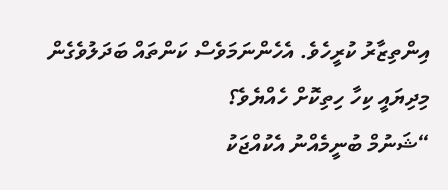އިންތިޒާރު ކުރީހެވެ. އެހެންނަމަވެސް ކަންތައް ބަދަލުވެގެން މިދިޔައީ ކިހާ ހިތިކޮށް ހެއްޔެވެ؟
“ޝަނުމް ބުނީމެއްނު އެކުއްޖަކު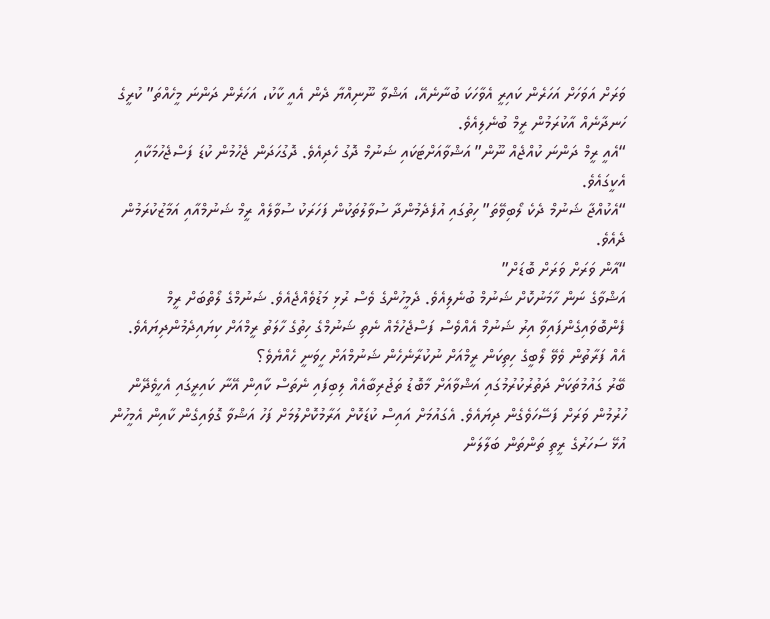ވަރަށް އަވަހަށް އަހަރެން ކައިރީ އެވާހަކަ ބުނާނެއޭ، އަޝްވާ ނޫނިއްޔާ ދެން އެއީ ކާކު، އަހަރެން ދަންނަ މީހެއްތަ” ކުރީގެ ހަނދާނެއް އާކުރަމުން ރީމް ބުނެލިއެވެ.
“އެއީ ރީމް ދަންނަ ކުއްޖެއް ނޫން” އަޝްވާއަށްޓަކައި ޝަނުމް ދޮގު ހެދިއެވެ. ދޮގުހަދަން ޖެހުމުން ކުޑަ ފަސްޖެހުމަކާއި އެކީގައެވެ.
“އެކުއްޖާ ޝަނުމް ދެކެ ލޯބިވޭތަ” ހިތުގައި އުފެދެމުންދާ ސުވާލުތަކުން ފަހަރަކު ސުވާލެއް ރީމް ޝަނުމްއާއި އަމާޒުކުރަމުން ދެއެވެ.
“އާން ވަރަށް ވަރަށް ބޮޑަށް”
އަޝްވާގެ ނަން ހާމަނުކޮށް ޝަނުމް ބުނެލިއެވެ. ދެމީހުންގެ ވެސް ރުޅި މަޑުވެއްޖެއެވެ. ޝަނުމްގެ ލޯތްބަށް ރީމް ފެންބޮވައިގެންފައިވާ އިރު ޝަނުމް އެއްވެސް ފަސްޖެހުމެއް ނެތި ޝަނުމްގެ ހިތުގެ ހާލަތު ރީމްއަށް ކިޔައިދެމުންދިޔައެވެ.
އެއް ފަރާތުން ވެވޭ ލޯބީގެ ހިތިކަން ރީމްއަށް ނުކުރާނެހެން ޝަނުމްއަށް ހީވަނީ ހެއްޔެވެ؟
ބޭރު ގައުމުތަކަށް ދަތުރުކުރުމުގައި އަޝްވާއަށް މާބޮޑު ތަޖުރިބާއެއް ލިބިފައި ނެތަސް ކާއިން އޭނާ ކައިރީގައި އެހީވެދޭން ހުރުމުން ވަރަށް ފަސޭހަވެގެން ދިޔައެވެ. އެގައުމަށް އައިސް ކުޑަކޮށް އަރާމުކޮށްލުމަށް ފަހު އަޝްވާ ގޮވައިގެން ކާއިން އެމީހުން އުޅޭ ސަހަރުގެ ރީތި ތަންތަން ބަލާލަން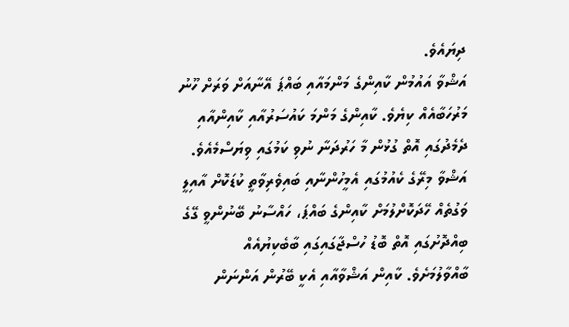ދިޔައެވެ.
އަޝްވާ އައުމުން ކާއިންގެ މަންމައާއި ބައްޕަ އޭނާއަށް ވަރަށް ހޫނު މަރުހަބާއެއް ކިޔެވެ. ކާއިންގެ މަންމަ ކައުސަރުއާއި ކާއިންއާއި ދެމެދުގައި އޮތް ގުޅުން މާ ހަރުދަނާ ނުވި ކަމުގައި ވިޔަސްމެއެވެ. އަޝްވާ މިރޭގެ ކެއުމުގައި އެމީހުންނާއި ބައިވެރިވާތީ ކުޑަކޮށް އާއިލީ ވަގުތެއް ހޭދަކޮށްލުމަށް ކާއިންގެ ބައްޕަ، ހައްސާނު ބޭނުންވީ ގޭގެ ބިއްދޮށުގައި އޮތް ބޮޑު ހުސްޖާގައިގައި ބާބެކިޔުއެއް ބާއްވާލުމަށެވެ. ކާއިން އަޝްވާއާއި އެކީ ބޭރުން އަންނަން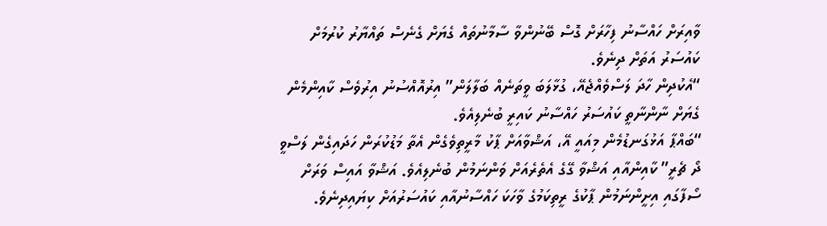ވާއިރަށް ހައްސާނު ފިހާރަށް ގޮސް ބޭނުންވާ ސާމާނުތައް ގެޔަށް ގެނެސް ތައްޔާރު ކުރުމަށް ކައުސަރު އަތަށް ދިނެވެ.
“އެކުދިން ހާދަ ލަސްވެއްޖެއޭ، ގުޅާލަބަ ވީތަނެއް ބަލާލަން” އިރުއޮއްސުނު އިރުވެސް ކާއިންމެން ގެޔަށް ނާންނާތީ ކައުސަރު ހައްސާނު ކައިރީ ބުނެލިއެވެ.
“ބައްޕާ އަޅުގަނޑުމެން މިއައީ އޭ، އަޝްވާއަށް ޕާކު މާރީތިވެގެން އެތާ މަޑުކުރަން ހަދައިގެން ލަސްވީ ދޯ ޗެރީ” ކާއިންއާއި އަޝްވާ ގޭގެ އެތެރެއަށް ވަންނަމުން ބުނެލިއެވެ. އަޝްވާ އައިސް ވަރަށް ސޯފާގައި އިށީންނަމުން ޕާކުގެ ރީތިކަމުގެ ވާހަކަ ހައްސާނުއާއި ކައުސަރުއަށް ކިޔައިދިނެވެ.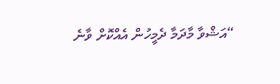“އަޝްވާ މާދަމާ ދެމީހުން އެއްކޮށް ވާނެ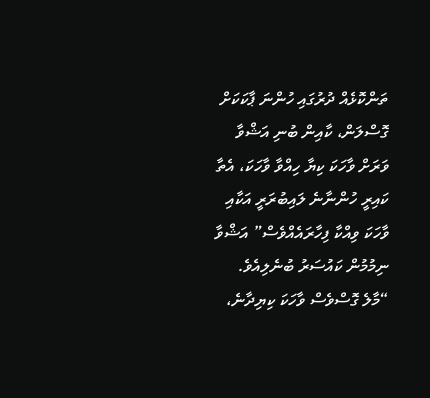ތަންކޮޅެއް ދުރުގައި ހުންނަ ޕާކަކަށް ގޮސްލަން، ކާއިން ބުނި އަޝްވާ ވަރަށް ވާހަކަ ކިޔާ ހިއްވާ ވާހަކަ، އެތާ ކައިރީ ހުންނާނެ ލައިބުރަރީ އަކާއި ވާހަކަ ވިއްކާ ފިހާރައެއްވެސް” އަޝްވާ ނިމުމުން ކައުސަރު ބުނެލިއެވެ.
“މާލެ ގޮސްވެސް ވާހަކަ ކިޔިދާނެ،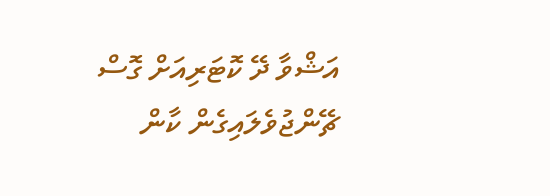އަޝްވާ ދޭ ކޮޓަރިއަށް ގޮސް ޗޭންޖުވެލައިގެން ކާން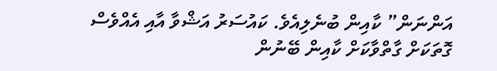އަންނަން” ކާއިން ބުނެލިއެވެ. ކައުސަރު އަޝްވާ އާއި އެއްވެސް ގޮތަކަށް ގާތްވާކަށް ކާއިން ބޭނުން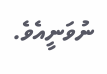ނުވަނީއެވެ.